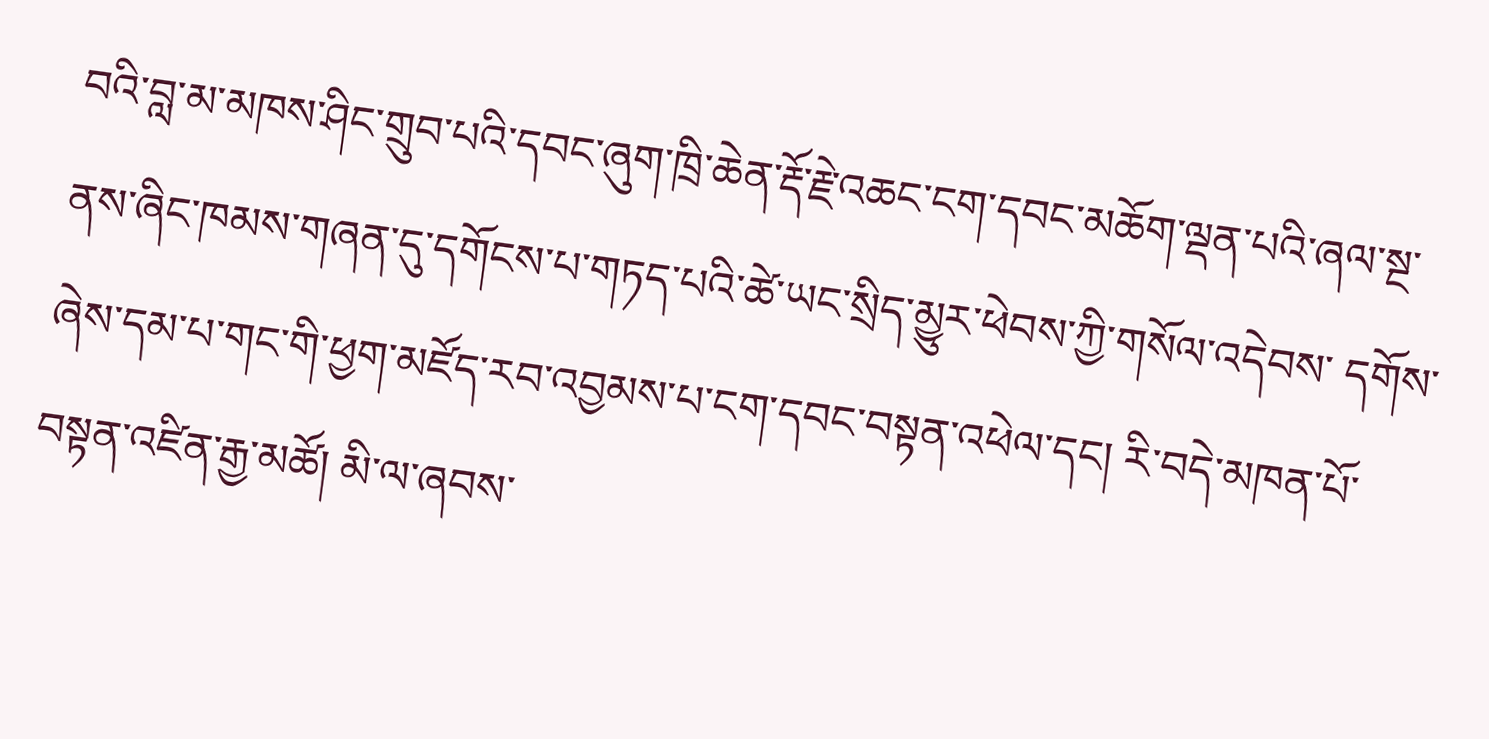བའི་བླ་མ་མཁས་ཤིང་གྲུབ་པའི་དབང་ཞུག་ཁྲི་ཆེན་རྡོ་རྗེ་འཆང་ངག་དབང་མཆོག་ལྡན་པའི་ཞལ་སྔ་ནས་ཞིང་ཁམས་གཞན་དུ་དགོངས་པ་གཏད་པའི་ཚེ་ཡང་སྲིད་མྱུར་ཕེབས་ཀྱི་གསོལ་འདེབས་ དགོས་ཞེས་དམ་པ་གང་གི་ཕྱག་མཛོད་རབ་འབྱམས་པ་ངག་དབང་བསྟན་འཕེལ་དང། རི་བདེ་མཁན་པོ་བསྟན་འཛིན་རྒྱ་མཚོ། མི་ལ་ཞབས་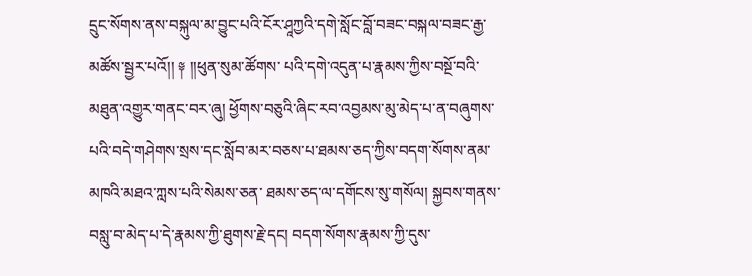དྲུང་སོགས་ནས་བསྐུལ་མ་བྱུང་པའི་ངོར་ཤཱཀྱའི་དགེ་སློང་བློ་བཟང་བསྐལ་བཟང་རྒྱ་མཚོས་སྦྱར་པའོ།། ༈ །།ཕུན་སུམ་ཚོགས་ པའི་དགེ་འདུན་པ་རྣམས་ཀྱིས་བསྔོ་བའི་མཐུན་འགྱུར་གནང་བར་ཞུ། ཕྱོགས་བཅུའི་ཞིང་རབ་འབྱམས་མུ་མེད་པ་ན་བཞུགས་པའི་བདེ་གཤེགས་སྲས་དང་སློབ་མར་བཅས་པ་ཐམས་ཅད་ཀྱིས་བདག་སོགས་ནམ་མཁའི་མཐའ་ཀླས་པའི་སེམས་ཅན་ ཐམས་ཅད་ལ་དགོངས་སུ་གསོལ། སྐྱབས་གནས་བསླུ་བ་མེད་པ་དེ་རྣམས་ཀྱི་ཐུགས་རྗེ་དང། བདག་སོགས་རྣམས་ཀྱི་དུས་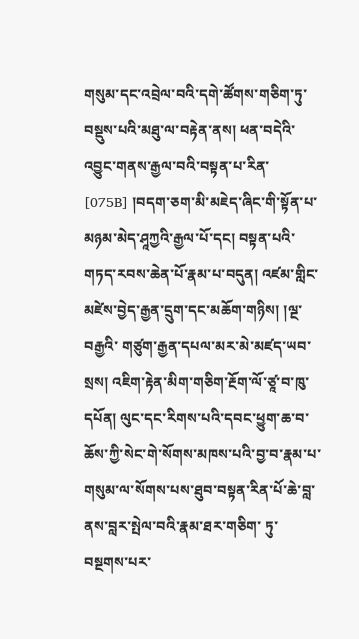གསུམ་དང་འབྲེལ་བའི་དགེ་ཚོགས་གཅིག་ཏུ་བསྡུས་པའི་མཐུ་ལ་བརྟེན་ནས། ཕན་བདེའི་འབྱུང་གནས་རྒྱལ་བའི་བསྟན་པ་རིན་ [075B] །བདག་ཅག་མི་མཇེད་ཞིང་གི་སྟོན་པ་མཉམ་མེད་ཤཱཀྱའི་རྒྱལ་པོ་དང། བསྟན་པའི་གཏད་རབས་ཆེན་པོ་རྣམ་པ་བདུན། འཛམ་གླིང་མཛེས་བྱེད་རྒྱན་དྲུག་དང་མཆོག་གཉིས། །ལྔ་བརྒྱའི་ གཙུག་རྒྱན་དཔལ་མར་མེ་མཛད་ཡབ་སྲས། འཇིག་རྟེན་མིག་གཅིག་རྔོག་ལོ་ཙཱ་བ་ཁུ་དཔོན། ལུང་དང་རིགས་པའི་དབང་ཕྱུག་ཆ་བ་ཆོས་ཀྱི་སེང་གེ་སོགས་མཁས་པའི་བྱ་བ་རྣམ་པ་གསུམ་ལ་སོགས་པས་ཐུབ་བསྟན་རིན་པོ་ཆེ་བླ་ནས་བླར་སྤེལ་བའི་རྣམ་ཐར་གཅིག་ ཏུ་བསྔགས་པར་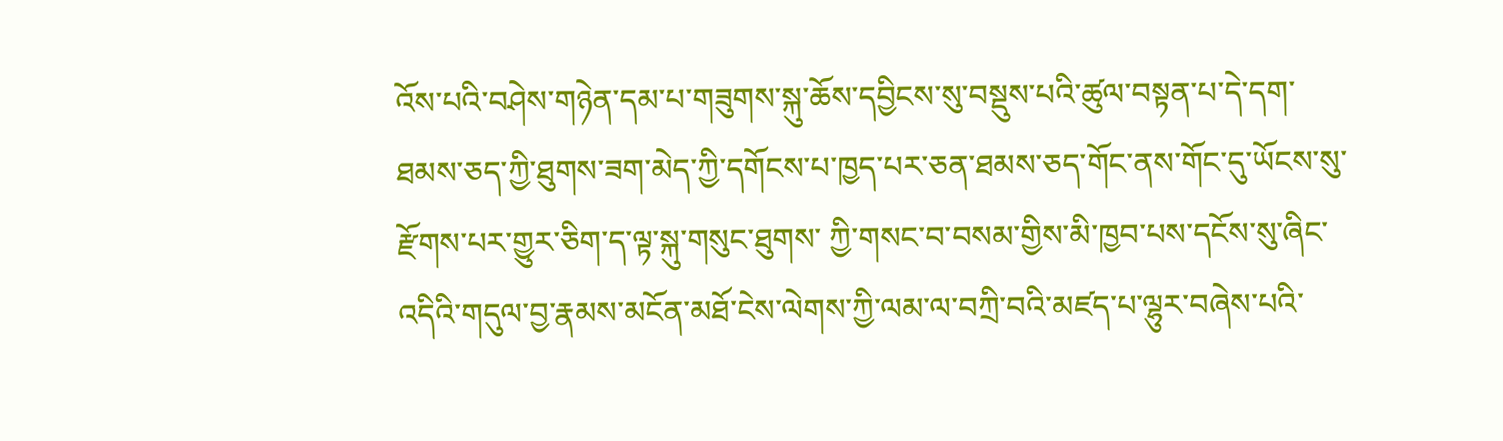འོས་པའི་བཤེས་གཉེན་དམ་པ་གཟུགས་སྐུ་ཆོས་དབྱིངས་སུ་བསྡུས་པའི་ཚུལ་བསྟན་པ་དེ་དག་ཐམས་ཅད་ཀྱི་ཐུགས་ཟག་མེད་ཀྱི་དགོངས་པ་ཁྱད་པར་ཅན་ཐམས་ཅད་གོང་ནས་གོང་དུ་ཡོངས་སུ་རྫོགས་པར་གྱུར་ཅིག་ད་ལྟ་སྐུ་གསུང་ཐུགས་ ཀྱི་གསང་བ་བསམ་གྱིས་མི་ཁྱབ་པས་དངོས་སུ་ཞིང་འདིའི་གདུལ་བྱ་རྣམས་མངོན་མཐོ་ངེས་ལེགས་ཀྱི་ལམ་ལ་བཀྲི་བའི་མཛད་པ་ལྷུར་བཞེས་པའི་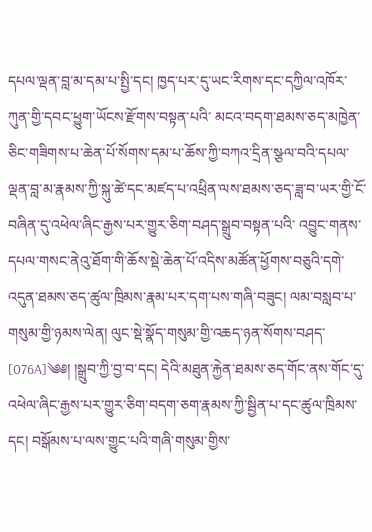དཔལ་ལྡན་བླ་མ་དམ་པ་སྤྱི་དང། ཁྱད་པར་དུ་ཡང་རིགས་དང་དཀྱིལ་འཁོར་ཀུན་གྱི་དབང་ཕྱུག་ཡོངས་རྫོགས་བསྟན་པའི་ མངའ་བདག་ཐམས་ཅད་མཁྱེན་ཅིང་གཟིགས་པ་ཆེན་པོ་སོགས་དམ་པ་ཆོས་ཀྱི་བཀའ་དྲིན་སྩལ་བའི་དཔལ་ལྡན་བླ་མ་རྣམས་ཀྱི་སྐུ་ཚེ་དང་མཛད་པ་འཕྲིན་ལས་ཐམས་ཅད་ཟླ་བ་ཡར་གྱི་ངོ་བཞིན་དུ་འཕེལ་ཞིང་རྒྱས་པར་གྱུར་ཅིག་བཤད་སྒྲུབ་བསྟན་པའི་ འབྱུང་གནས་དཔལ་གསང་ནེའུ་ཐོག་གི་ཆོས་སྡེ་ཆེན་པོ་འདིས་མཚོན་ཕྱོགས་བཅུའི་དགེ་འདུན་ཐམས་ཅད་ཚུལ་ཁྲིམས་རྣམ་པར་དག་པས་གཞི་བཟུང། ལམ་བསླབ་པ་གསུམ་གྱི་ཉམས་ལེན། ལུང་སྡེ་སྣོད་གསུམ་གྱི་འཆད་ཉན་སོགས་བཤད་ [076A]༄༅། །སྒྲུབ་ཀྱི་བྱ་བ་དང། དེའི་མཐུན་རྐྱེན་ཐམས་ཅད་གོང་ནས་གོང་དུ་འཕེལ་ཞིང་རྒྱས་པར་གྱུར་ཅིག་བདག་ཅག་རྣམས་ཀྱི་སྦྱིན་པ་དང་ཚུལ་ཁྲིམས་དང། བསྒོམས་པ་ལས་གྱུང་པའི་གཞི་གསུམ་གྱིས་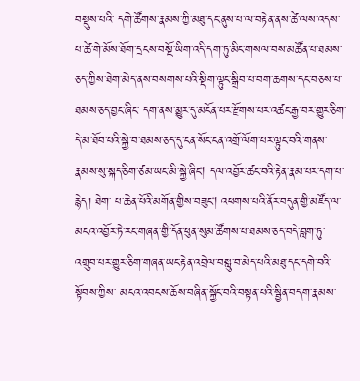བསྡུས་པའི་ དགེ་ཚོགས་རྣམས་ཀྱི་མཐུ་དང་ནུས་པ་ལ་བརྟེན་ནས་ཚེ་ལས་འདས་པ་ཚེ་གེ་མོས་ཐོག་དྲངས་བསྔོ་ཡིག་འདི་དག་ཏུ་མིང་གསལ་བས་མཚོན་པ་ཐམས་ཅད་ཀྱིས་ཐེག་མེད་ནས་བསགས་པའི་སྡིག་ལྟུང་སྒྲིབ་པ་བག་ཆགས་དང་བཅས་པ་ཐམས་ཅད་བྱང་ཞིང་ དག་ནས་མྱུར་དུ་མངོན་པར་རྫོགས་པར་འཚང་རྒྱ་བར་གྱུར་ཅིག་དེ་མ་ཐོབ་པའི་སྐྱེ་བ་ཐམས་ཅད་དུ་ངན་སོང་ངན་འགྲོ་ལོག་པར་ལྟུང་བའི་གནས་རྣམས་སུ་སྐད་ཅིག་ཙམ་ཡང་མི་སྐྱེ་ཞིང། དལ་འབྱོར་ཚང་བའི་རྟེན་རྣམ་པར་དག་པ་རྙེད། ཐེག་ པ་ཆེན་པོའི་མགོན་གྱིས་བཟུང། འཕགས་པའི་ནོར་བདུན་གྱི་མཛོད་ལ་མངའ་འབྱོར་ཏེ་རང་གཞན་གྱི་དོན་ཕུན་སུམ་ཚོགས་པ་ཐམས་ཅད་བདེ་བླག་ཏུ་འགྲུབ་པར་གྱུར་ཅིག་གཞན་ཡང་རྟེན་འབྲེལ་བསླུ་བ་མེད་པའི་མཐུ་དང་དགེ་བའི་སྟོབས་ཀྱིས་ མངའ་འབངས་ཆོས་བཞིན་སྐྱོང་བའི་བསྟན་པའི་སྦྱིན་བདག་རྣམས་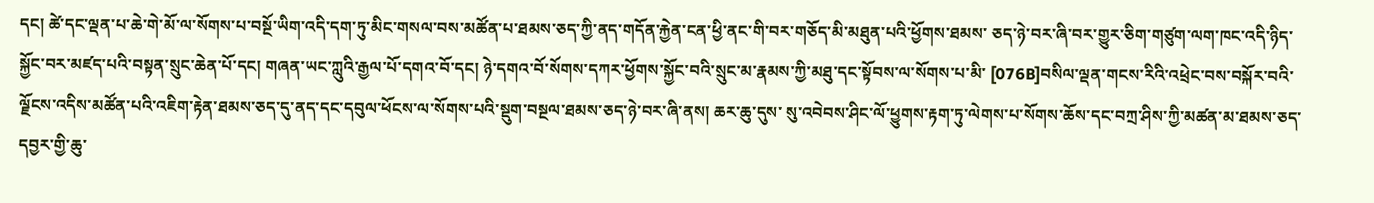དང། ཚེ་དང་ལྡན་པ་ཆེ་གེ་མོ་ལ་སོགས་པ་བསྔོ་ཡིག་འདི་དག་ཏུ་མིང་གསལ་བས་མཚོན་པ་ཐམས་ཅད་ཀྱི་ནད་གདོན་རྐྱེན་ངན་ཕྱི་ནང་གི་བར་གཅོད་མི་མཐུན་པའི་ཕྱོགས་ཐམས་ ཅད་ཉེ་བར་ཞི་བར་གྱུར་ཅིག་གཙུག་ལག་ཁང་འདི་ཉིད་སྐྱོང་བར་མཛད་པའི་བསྟན་སྲུང་ཆེན་པོ་དང། གཞན་ཡང་ཀླུའི་རྒྱལ་པོ་དགའ་བོ་དང། ཉེ་དགའ་བོ་སོགས་དཀར་ཕྱོགས་སྐྱོང་བའི་སྲུང་མ་རྣམས་ཀྱི་མཐུ་དང་སྟོབས་ལ་སོགས་པ་མི་ [076B]བསིལ་ལྡན་གངས་རིའི་འཕྲེང་བས་བསྐོར་བའི་ལྗོངས་འདིས་མཚོན་པའི་འཇིག་རྟེན་ཐམས་ཅད་དུ་ནད་དང་དབུལ་ཕོངས་ལ་སོགས་པའི་སྡུག་བསྔལ་ཐམས་ཅད་ཉེ་བར་ཞི་ནས། ཆར་ཆུ་དུས་ སུ་འབེབས་ཤིང་ལོ་ཕྱུགས་རྟག་ཏུ་ལེགས་པ་སོགས་ཆོས་དང་བཀྲ་ཤིས་ཀྱི་མཚན་མ་ཐམས་ཅད་དབྱར་གྱི་ཆུ་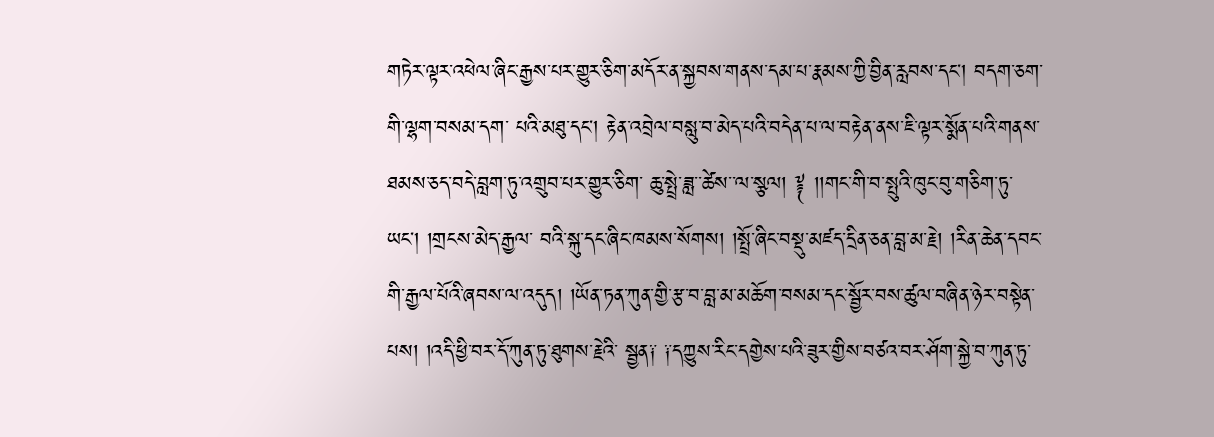གཏེར་ལྟར་འཕེལ་ཞིང་རྒྱས་པར་གྱུར་ཅིག་མདོར་ན་སྐྱབས་གནས་དམ་པ་རྣམས་ཀྱི་བྱིན་རླབས་དང། བདག་ཅག་གི་ལྷག་བསམ་དག་ པའི་མཐུ་དང། རྟེན་འབྲེལ་བསླུ་བ་མེད་པའི་བདེན་པ་ལ་བརྟེན་ནས་ཇི་ལྟར་སྨོན་པའི་གནས་ཐམས་ཅད་བདེ་བླག་ཏུ་འགྲུབ་པར་གྱུར་ཅིག་ ཆུ་སྤྲེ་ཟླ་་ཚེས་་ལ་སྩལ། ༈ །།གང་གི་བ་སྤུའི་ཁུང་བུ་གཅིག་ཏུ་ཡང། །གྲངས་མེད་རྒྱལ་ བའི་སྐུ་དང་ཞིང་ཁམས་སོགས། །སྤྲོ་ཞིང་བསྡུ་མཛད་དྲིན་ཅན་བླ་མ་རྗེ། །རིན་ཆེན་དབང་གི་རྒྱལ་པོའི་ཞབས་ལ་འདུད། །ཡོན་ཏན་ཀུན་གྱི་རྩ་བ་བླ་མ་མཆོག་བསམ་དང་སྦྱོར་བས་ཚུལ་བཞིན་ཉེར་བསྟེན་པས། །འདི་ཕྱི་བར་དོ་ཀུན་ཏུ་ཐུགས་རྗེའི་ སྦྱན༑ ༑དཀྱུས་རིང་དགྱེས་པའི་ཟུར་གྱིས་བཙའ་བར་ཤོག་སྐྱེ་བ་ཀུན་ཏུ་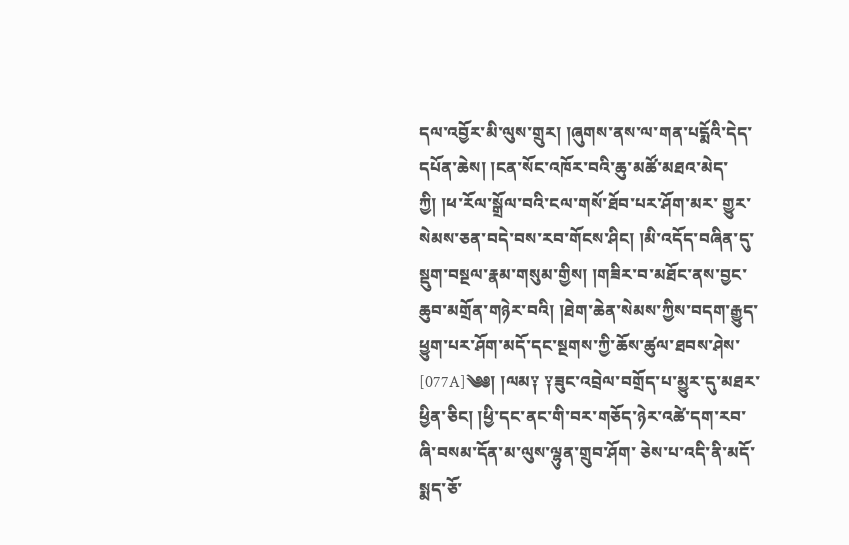དལ་འབྱོར་མི་ལུས་གྲུར། །ཞུགས་ནས་ལ་གན་པདྨོའི་དེད་དཔོན་ཆེས། །ངན་སོང་འཁོར་བའི་ཆུ་མཚོ་མཐའ་མེད་ཀྱི། །ཕ་རོལ་སྒྲོལ་བའི་ངལ་གསོ་ཐོབ་པར་ཤོག་མར་ གྱུར་སེམས་ཅན་བདེ་བས་རབ་གོངས་ཤིང། །མི་འདོད་བཞིན་དུ་སྡུག་བསྔལ་རྣམ་གསུམ་གྱིས། །གཟིར་བ་མཐོང་ནས་བྱང་ཆུབ་མགྲོན་གཉེར་བའི། །ཐེག་ཆེན་སེམས་ཀྱིས་བདག་རྒྱུད་ཕྱུག་པར་ཤོག་མདོ་དང་སྔགས་ཀྱི་ཆོས་ཚུལ་ཐབས་ཤེས་ [077A]༄༅། །ལམ༑ ༑ཟུང་འབྲེལ་བགྲོད་པ་མྱུར་དུ་མཐར་ཕྱིན་ཅིང། །ཕྱི་དང་ནང་གི་བར་གཅོད་ཉེར་འཚེ་དག་རབ་ཞི་བསམ་དོན་མ་ལུས་ལྷུན་གྲུབ་ཤོག་ ཅེས་པ་འདི་ནི་མདོ་སྨད་ཅོ་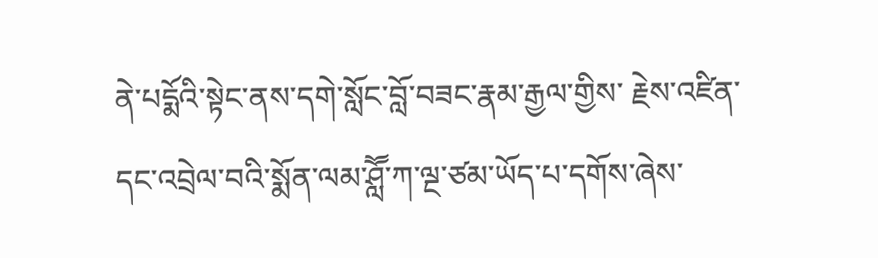ནེ་པདྨོའི་སྟེང་ནས་དགེ་སློང་བློ་བཟང་རྣམ་རྒྱལ་གྱིས་ རྗེས་འཛིན་དང་འབྲེལ་བའི་སྨོན་ལམ་ཤླཽ་ཀ་ལྔ་ཙམ་ཡོད་པ་དགོས་ཞེས་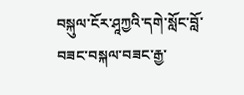བསྐུལ་ངོར་ཤཱཀྱའི་དགེ་སློང་བློ་བཟང་བསྐལ་བཟང་རྒྱ་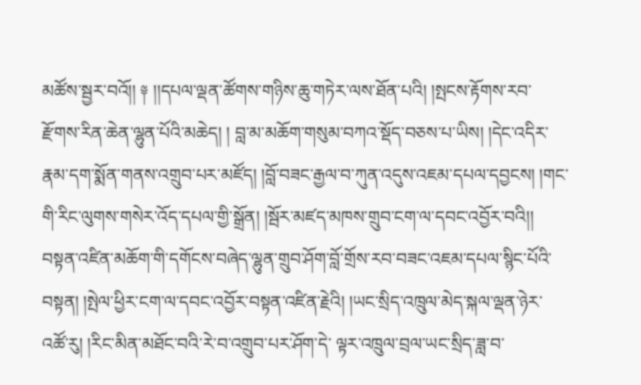མཚོས་སྦྱར་བའོ།། ༈ །།དཔལ་ལྡན་ཚོགས་གཉིས་ཆུ་གཏེར་ལས་ཐོན་པའི། །སྤངས་རྟོགས་རབ་རྫོགས་རིན་ཆེན་ལྷུན་པོའི་མཆེད། ། བླ་མ་མཆོག་གསུམ་བཀའ་སྡོད་བཅས་པ་ཡིས། །དེང་འདིར་རྣམ་དག་སྨོན་གནས་འགྲུབ་པར་མཛོད། །བློ་བཟང་རྒྱལ་བ་ཀུན་འདུས་འཇམ་དཔལ་དབྱངས། །གང་གི་རིང་ལུགས་གསེར་འོད་དཔལ་གྱི་སྒྲོན། །སྦོར་མཛད་མཁས་གྲུབ་ངག་ལ་དབང་འབྱོར་བའི།། བསྟན་འཛིན་མཆོག་གི་དགོངས་བཞེད་ལྷུན་གྲུབ་ཤོག་བློ་གྲོས་རབ་བཟང་འཇམ་དཔལ་སྙིང་པོའི་བསྟན། །སྤེལ་ཕྱིར་ངག་ལ་དབང་འབྱོར་བསྟན་འཛིན་རྗེའི། །ཡང་སྲིད་འཁྲུལ་མེད་སྐལ་ལྡན་ཉེར་འཚོ་རུ། །རིང་མིན་མཐོང་བའི་རེ་བ་འགྲུབ་པར་ཤོག་དེ་ ལྟར་འཁྲུལ་བྲལ་ཡང་སྲིད་ཟླ་བ་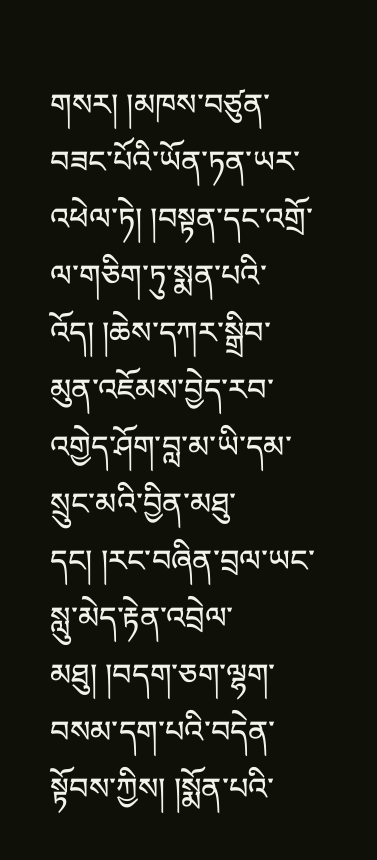གསར། །མཁས་བཙུན་བཟང་པོའི་ཡོན་ཏན་ཡར་འཕེལ་ཏེ། །བསྟན་དང་འགྲོ་ལ་གཅིག་ཏུ་སྨན་པའི་འོད། །ཆེས་དཀར་སྒྲིབ་མུན་འཇོམས་བྱེད་རབ་འགྱེད་ཤོག་བླ་མ་ཡི་དམ་སྲུང་མའི་བྱིན་མཐུ་དང། །རང་བཞིན་བྲལ་ཡང་ སླུ་མེད་རྟེན་འབྲེལ་མཐུ། །བདག་ཅག་ལྷག་བསམ་དག་པའི་བདེན་སྟོབས་ཀྱིས། །སྨོན་པའི་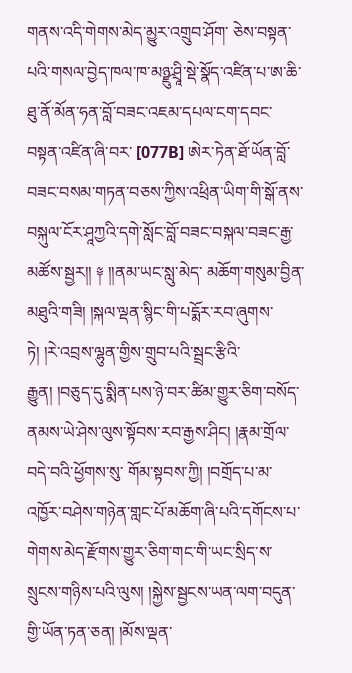གནས་འདི་གེགས་མེད་མྱུར་འགྲུབ་ཤོག་ ཅེས་བསྟན་པའི་གསལ་བྱེད་ཁལ་ཁ་མཉྫུ་ཤྲཱི་སྡེ་སྣོད་འཛིན་པ་ཨ་ཆི་ཐུ་ནོ་མོན་ཧན་བློ་བཟང་འཇམ་དཔལ་ངག་དབང་བསྟན་འཛིན་ཞི་བར་ [077B] ཨེར་ཏེན་ཐོ་ཡོན་བློ་བཟང་བསམ་གཏན་བཅས་ཀྱིས་འཕྲིན་ཡིག་གི་སྒོ་ནས་བསྐུལ་ངོར་ཤཱཀྱའི་དགེ་སློང་བློ་བཟང་བསྐལ་བཟང་རྒྱ་མཚོས་སྦྱར།། ༈ །།ནམ་ཡང་སླུ་མེད་ མཆོག་གསུམ་བྱིན་མཐུའི་གཟི། །སྐལ་ལྡན་སྙིང་གི་པདྨོར་རབ་ཞུགས་ཏེ། །རེ་འབྲས་ལྷུན་གྱིས་གྲུབ་པའི་སྦྲང་རྩིའི་རྒྱུན། །བཅུད་དུ་སྨིན་པས་ཉེ་བར་ཚིམ་གྱུར་ཅིག་བསོད་ནམས་ཡེ་ཤེས་ལུས་སྟོབས་རབ་རྒྱས་ཤིང། །རྣམ་གྲོལ་བདེ་བའི་ཕྱོགས་སུ་ གོམ་སྟབས་ཀྱི། །བགྲོད་པ་མ་འཁྱོར་བཤེས་གཉེན་གླང་པོ་མཆོག་ཞི་པའི་དགོངས་པ་གེགས་མེད་རྫོགས་གྱུར་ཅིག་གང་གི་ཡང་སྲིད་ས་སྲུངས་གཉིས་པའི་ལུས། །སྐྱེས་སྦྱངས་ཡན་ལག་བདུན་གྱི་ཡོན་ཏན་ཅན། །མོས་ལྡན་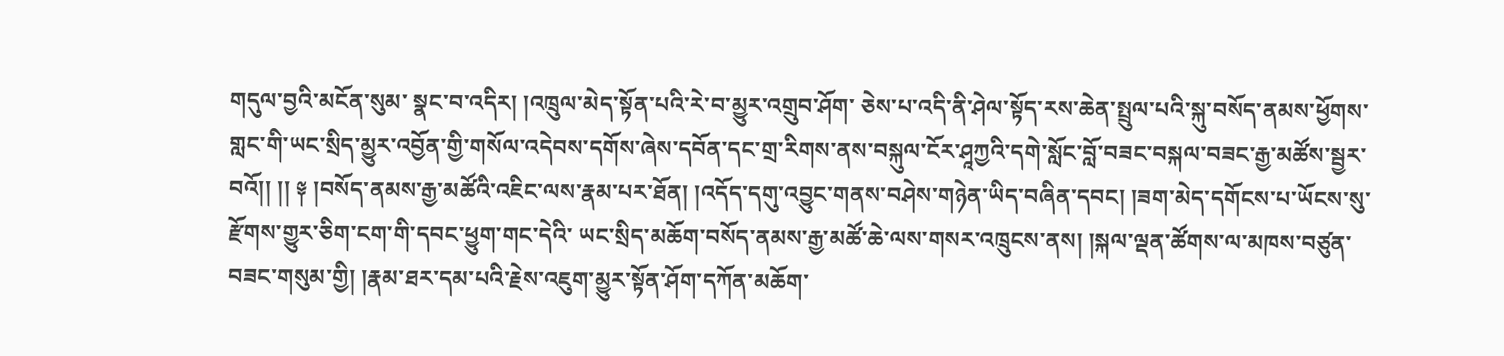གདུལ་བྱའི་མངོན་སུམ་ སྣང་བ་འདིར། །འཁྲུལ་མེད་སྟོན་པའི་རེ་བ་མྱུར་འགྲུབ་ཤོག་ ཅེས་པ་འདི་ནི་ཤེལ་སྟོད་རས་ཆེན་སྤྲུལ་པའི་སྐུ་བསོད་ནམས་ཕྱོགས་གླང་གི་ཡང་སྲིད་མྱུར་འབྱོན་གྱི་གསོལ་འདེབས་དགོས་ཞེས་དབོན་དང་གྲ་རིགས་ནས་བསྐུལ་ངོར་ཤཱཀྱའི་དགེ་སློང་བློ་བཟང་བསྐལ་བཟང་རྒྱ་མཚོས་སྦྱར་བའོ།། །། ༈ །བསོད་ནམས་རྒྱ་མཚོའི་འཇིང་ལས་རྣམ་པར་ཐོན། །འདོད་དགུ་འབྱུང་གནས་བཤེས་གཉེན་ཡིད་བཞིན་དབང། །ཟག་མེད་དགོངས་པ་ཡོངས་སུ་རྫོགས་གྱུར་ཅིག་ངག་གི་དབང་ཕྱུག་གང་དེའི་ ཡང་སྲིད་མཆོག་བསོད་ནམས་རྒྱ་མཚོ་ཆེ་ལས་གསར་འཁྲུངས་ནས། །སྐལ་ལྡན་ཚོགས་ལ་མཁས་བཙུན་བཟང་གསུམ་གྱི། །རྣམ་ཐར་དམ་པའི་རྗེས་འཇུག་མྱུར་སྟོན་ཤོག་དཀོན་མཆོག་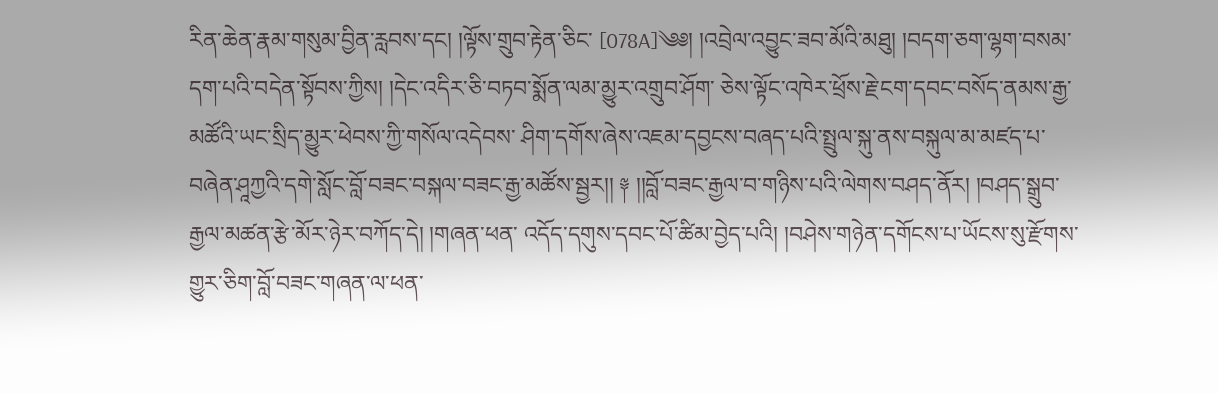རིན་ཆེན་རྣམ་གསུམ་བྱིན་རླབས་དང། །ལྟོས་གྲུབ་རྟེན་ཅིང་ [078A]༄༅། །འབྲེལ་འབྱུང་ཟབ་མོའི་མཐུ། །བདག་ཅག་ལྷག་བསམ་དག་པའི་བདེན་སྟོབས་ཀྱིས། །དེང་འདིར་ཅི་བཏབ་སྨོན་ལམ་མྱུར་འགྲུབ་ཤོག་ ཅེས་ལྟོང་འཁེར་ཕྲོས་རྗེ་ངག་དབང་བསོད་ནམས་རྒྱ་མཚོའི་ཡང་སྲིད་མྱུར་ཕེབས་ཀྱི་གསོལ་འདེབས་ ཤིག་དགོས་ཞེས་འཇམ་དབྱངས་བཞད་པའི་སྤྲུལ་སྐུ་ནས་བསྐུལ་མ་མཛད་པ་བཞེན་ཤཱཀྱའི་དགེ་སློང་བློ་བཟང་བསྐལ་བཟང་རྒྱ་མཚོས་སྦྱར།། ༈ །།བློ་བཟང་རྒྱལ་བ་གཉིས་པའི་ལེགས་བཤད་ནོར། །བཤད་སྒྲུབ་རྒྱལ་མཚན་རྩེ་མོར་ཉེར་བཀོད་དེ། །གཞན་ཕན་ འདོད་དགུས་དབང་པོ་ཚིམ་བྱེད་པའི། །བཤེས་གཉེན་དགོངས་པ་ཡོངས་སུ་རྫོགས་གྱུར་ཅིག་བློ་བཟང་གཞན་ལ་ཕན་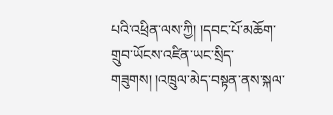པའི་འཕྲིན་ལས་ཀྱི། །དབང་པོ་མཆོག་གྲུབ་ཡོངས་འཛིན་ཡང་སྲིད་གཟུགས། །འཁྲུལ་མེད་བསྟན་ནས་སྐལ་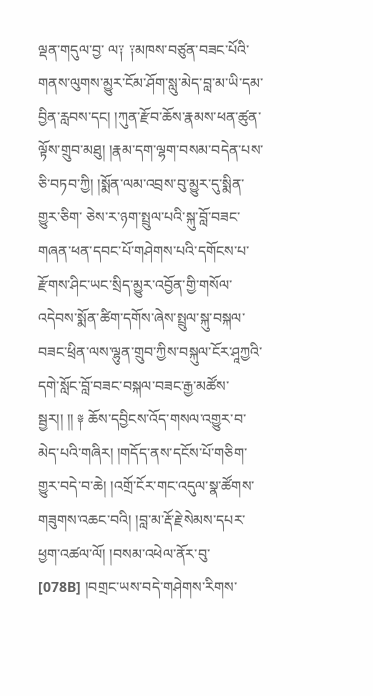ལྡན་གདུལ་བྱ་ ལ༑ ༑མཁས་བཙུན་བཟང་པོའི་གནས་ལུགས་མྱུར་ངོམ་ཤོག་སླུ་མེད་བླ་མ་ཡི་དམ་བྱིན་རླབས་དང། །ཀུན་རྫོབ་ཆོས་རྣམས་ཕན་ཚུན་ལྟོས་གྲུབ་མཐུ། །རྣམ་དག་ལྷག་བསམ་བདེན་པས་ཅི་བཏབ་ཀྱི། །སྨོན་ལམ་འབྲས་བུ་མྱུར་དུ་སྨིན་གྱུར་ཅིག་ ཅེས་ར་ཉག་སྤྲུལ་པའི་སྐུ་བློ་བཟང་གཞན་ཕན་དབང་པོ་གཤེགས་པའི་དགོངས་པ་རྫོགས་ཤིང་ཡང་སྲིད་མྱུར་འབྱོན་གྱི་གསོལ་འདེབས་སྨོན་ཚིག་དགོས་ཞེས་སྤྲུལ་སྐུ་བསྐལ་བཟང་ཕྲིན་ལས་ལྷུན་གྲུབ་ཀྱིས་བསྐུལ་ངོར་ཤཱཀྱའི་དགེ་སློང་བློ་བཟང་བསྐལ་བཟང་རྒྱ་མཚོས་སྦྱར།། །། ༈ ཆོས་དབྱིངས་འོད་གསལ་འགྱུར་བ་མེད་པའི་གཞིར། །གདོད་ནས་དངོས་པོ་གཅིག་གྱུར་བདེ་བ་ཆེ། །འགྲོ་ངོར་གང་འདུལ་སྣ་ཚོགས་གཟུགས་འཆང་བའི། །བླ་མ་རྡོ་རྗེ་སེམས་དཔར་ཕྱག་འཚལ་ལོ། །བསམ་འཕེལ་ནོར་བུ་ [078B] །བགྲང་ཡས་བདེ་གཤེགས་རིགས་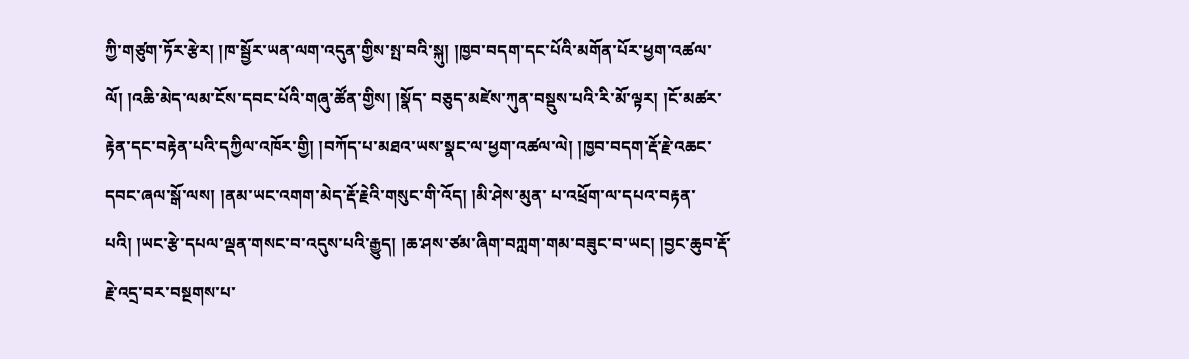ཀྱི་གཙུག་ཏོར་རྩེར། །ཁ་སྦྱོར་ཡན་ལག་འདུན་གྱིས་སྤ་བའི་སྐུ། །ཁྱབ་བདག་དང་པོའི་མགོན་པོར་ཕྱག་འཚལ་ལོ། །འཆི་མེད་ལམ་ངོས་དབང་པོའི་གཞུ་ཚོན་གྱིས། །སྣོད་ བཅུད་མཛེས་ཀུན་བསྡུས་པའི་རི་མོ་ལྟར། །ངོ་མཚར་རྟེན་དང་བརྟེན་པའི་དཀྱིལ་འཁོར་གྱི། །བཀོད་པ་མཐའ་ཡས་སྣང་ལ་ཕྱག་འཚལ་ལེ། །ཁྱབ་བདག་རྡོ་རྗེ་འཆང་དབང་ཞལ་སྒོ་ལས། །ནམ་ཡང་འགག་མེད་རྡོ་རྗེའི་གསུང་གི་འོད། །མི་ཤེས་མུན་ པ་འཕྲོག་ལ་དཔའ་བརྟན་པའི། །ཡང་རྩེ་དཔལ་ལྡན་གསང་བ་འདུས་པའི་རྒྱུད། །ཆ་ཤས་ཙམ་ཞིག་བཀླག་གམ་བཟུང་བ་ཡང། །བྱང་ཆུབ་རྡོ་རྗེ་འདྲ་བར་བསྔགས་པ་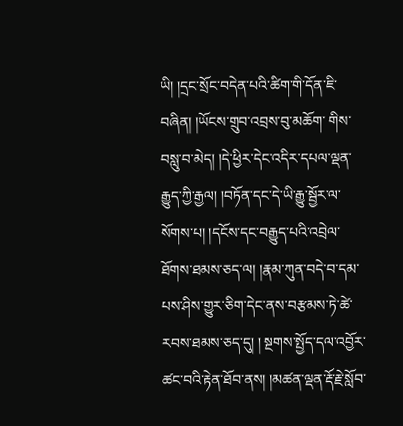ཡི། །དྲང་སྲོང་བདེན་པའི་ཚིག་གི་དོན་ཇི་བཞིན། །ཡོངས་གྲུབ་འབྲས་བུ་མཆོག་ གིས་བསླུ་བ་མེད། །དེ་ཕྱིར་དེང་འདིར་དཔལ་ལྡན་རྒྱུད་ཀྱི་རྒྱལ། །བཏོན་དང་དེ་ཡི་རྒྱུ་སྦྱོར་ལ་སོགས་པ། །དངོས་དང་བརྒྱུད་པའི་འབྲེལ་ཐོགས་ཐམས་ཅད་ལ། །རྣམ་ཀུན་བདེ་བ་དམ་པས་ཤིས་གྱུར་ཅིག་དེང་ནས་བརྩམས་ཏེ་ཚེ་རབས་ཐམས་ཅད་དུ། ། སྔགས་སྤྱོད་དལ་འབྱོར་ཚང་བའི་རྟེན་ཐོབ་ནས། །མཚན་ལྡན་རྡོ་རྗེ་སློབ་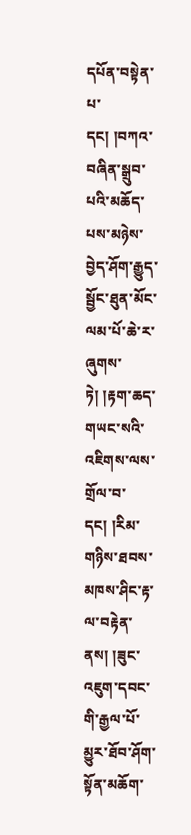དཔོན་བསྟེན་པ་དང། །བཀའ་བཞིན་སྒྲུབ་པའི་མཆོད་པས་མཉེས་བྱེད་ཤོག་རྒྱུད་སྦྱོང་ཐུན་མོང་ལམ་པོ་ཆེ་ར་ཞུགས་ཏེ། །རྟག་ཆད་གཡང་སའི་འཇིགས་ལས་གྲོལ་བ་དང། །རིམ་ གཉིས་ཐབས་མཁས་ཤིང་རྟ་ལ་བརྟེན་ནས། །ཟུང་འཇུག་དབང་གི་རྒྱལ་པོ་མྱུར་ཐོབ་ཤོག་སྟོན་མཆོག་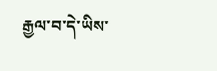རྒྱལ་བ་དེ་ཡིས་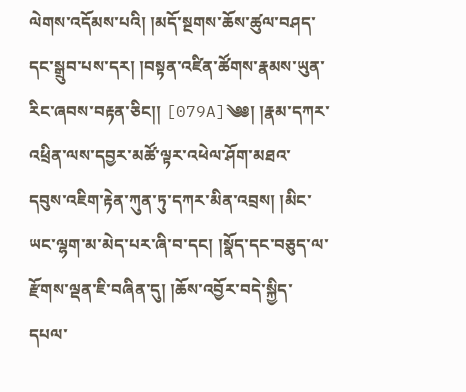ལེགས་འདོམས་པའི། །མདོ་སྔགས་ཆོས་ཚུལ་བཤད་དང་སྒྲུབ་པས་དར། །བསྟན་འཛིན་ཚོགས་རྣམས་ཡུན་རིང་ཞབས་བརྟན་ཅིང།། [079A]༄༅། །རྣམ་དཀར་འཕྲིན་ལས་དབྱར་མཚོ་ལྟར་འཕེལ་ཤོག་མཐའ་དབུས་འཇིག་རྟེན་ཀུན་ཏུ་དཀར་མིན་འབྲས། །མིང་ཡང་ལྷག་མ་མེད་པར་ཞི་བ་དང། །སྣོད་དང་བཅུད་ལ་རྫོགས་ལྡན་ཇི་བཞིན་དུ། །ཆོས་འབྱོར་བདེ་སྐྱིད་ དཔལ་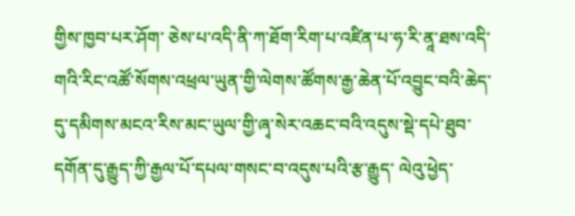གྱིས་ཁྱབ་པར་ཤོག་ ཅེས་པ་འདི་ནི་ཀ་ཐོག་རིག་པ་འཛིན་པ་ཧ་རི་ནཱ་ཐས་འདི་གའི་རིང་འཚོ་སོགས་འཕྲལ་ཡུན་གྱི་ལེགས་ཚོགས་རྒྱ་ཆེན་པོ་འབྱུང་བའི་ཆེད་དུ་དམིགས་མངའ་རིས་མང་ཡུལ་གྱི་ཞྭ་སེར་འཆང་བའི་འདུས་སྡེ་དཔེ་ཐུབ་དགོན་དུ་རྒྱུད་ཀྱི་རྒྱལ་པོ་དཔལ་གསང་བ་འདུས་པའི་རྩ་རྒྱུད་ ལེའུ་ཕྱེད་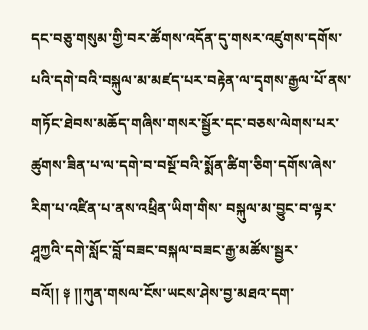དང་བཅུ་གསུམ་གྱི་བར་ཚོགས་འདོན་དུ་གསར་འཛུགས་དགོས་པའི་དགེ་བའི་བསྐུལ་མ་མཛད་པར་བརྟེན་ལ་དྭགས་རྒྱལ་པོ་ནས་གཏོང་ཐེབས་མཆོད་གཞིས་གསར་སྦྱོར་དང་བཅས་ལེགས་པར་ཚུགས་ཟིན་པ་ལ་དགེ་བ་བསྔོ་བའི་སྨོན་ཚིག་ཅིག་དགོས་ཞེས་རིག་པ་འཛིན་པ་ནས་འཕྲིན་ཡིག་གིས་ བསྐུལ་མ་བྱུང་བ་ལྟར་ཤཱཀྱའི་དགེ་སློང་བློ་བཟང་བསྐལ་བཟང་རྒྱ་མཚོས་སྦྱར་བའོ།། ༈ །།ཀུན་གསལ་ངོས་ཡངས་ཤེས་བྱ་མཐའ་དག་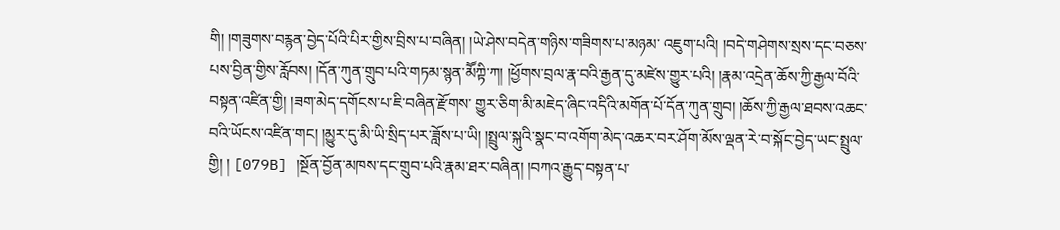གི། །གཟུགས་བརྙན་བྱེད་པོའི་པིར་གྱིས་བྲིས་པ་བཞིན། །ཡེ་ཤེས་བདེན་གཉིས་གཟིགས་པ་མཉམ་ འཇུག་པའི། །བདེ་གཤེགས་སྲས་དང་བཅས་པས་བྱིན་གྱིས་རློབས། །དོན་ཀུན་གྲུབ་པའི་གཏམ་སྙན་མཽཀྟི་ཀ། །ཕྱོགས་བྲལ་རྣ་བའི་རྒྱན་དུ་མཛེས་གྱུར་པའི། །རྣམ་འདྲེན་ཆོས་ཀྱི་རྒྱལ་བོའི་བསྟན་འཛིན་གྱི། །ཟག་མེད་དགོངས་པ་ཇི་བཞིན་རྫོགས་ གྱུར་ཅིག་མི་མཇེད་ཞིང་འདིའི་མགོན་པོ་དོན་ཀུན་གྲུབ། །ཆོས་ཀྱི་རྒྱལ་ཐབས་འཆང་བའི་ཡོངས་འཛིན་གང། །མྱུར་དུ་མི་ཡི་སྲིད་པར་ཟློས་པ་ཡི། །སྤྲུལ་སྐུའི་སྣང་བ་འགོག་མེད་འཆར་བར་ཤོག་མོས་ལྡན་རེ་བ་སྐོང་བྱེད་ཡང་སྤྲུལ་གྱི། ། [079B] །སྔོན་བྱོན་མཁས་དང་གྲུབ་པའི་རྣམ་ཐར་བཞིན། །བཀའ་རྒྱུད་བསྟན་པ་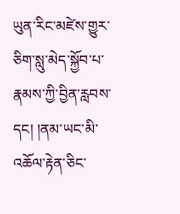ཡུན་རིང་མཛེས་གྱུར་ཅིག་སླུ་མེད་སྐྱོབ་པ་རྣམས་ཀྱི་བྱིན་རླབས་དང། །ནམ་ཡང་མི་འཆོལ་རྟེན་ཅིང་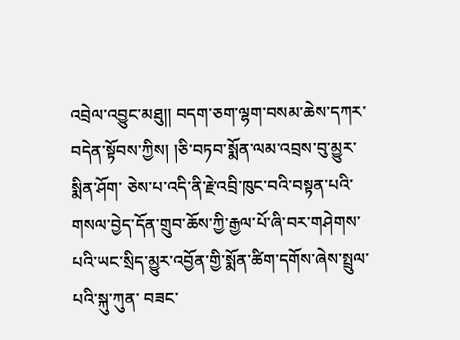འབྲེལ་འབྱུང་མཐུ།། བདག་ཅག་ལྷག་བསམ་ཆེས་དཀར་བདེན་སྟོབས་ཀྱིས། །ཅི་བཏབ་སྨོན་ལམ་འབྲས་བུ་མྱུར་སྨིན་ཤོག་ ཅེས་པ་འདི་ནི་རྗེ་འབྲི་ཁུང་བའི་བསྟན་པའི་གསལ་བྱེད་དོན་གྲུབ་ཆོས་ཀྱི་རྒྱལ་པོ་ཞི་བར་གཤེགས་པའི་ཡང་སྲིད་མྱུར་འབྱོན་གྱི་སྨོན་ཚིག་དགོས་ཞེས་སྤྲུལ་པའི་སྐུ་ཀུན་ བཟང་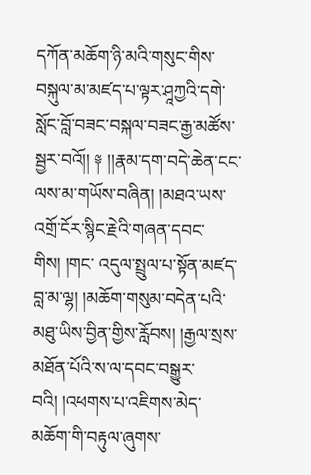དཀོན་མཆོག་ཉི་མའི་གསུང་གིས་བསྐུལ་མ་མཛད་པ་ལྟར་ཤཱཀྱའི་དགེ་སློང་བློ་བཟང་བསྐལ་བཟང་རྒྱ་མཚོས་སྦྱར་བའོ།། ༈ །།རྣམ་དག་བདེ་ཆེན་ངང་ལས་མ་གཡོས་བཞིན། །མཐའ་ཡས་འགྲོ་ངོར་སྙིང་རྗེའི་གཞན་དབང་གིས། །གང་ འདུལ་སྤྲུལ་པ་སྟོན་མཛད་བླ་མ་ལྷ། །མཆོག་གསུམ་བདེན་པའི་མཐུ་ཡིས་བྱིན་གྱིས་རློབས། །རྒྱལ་སྲས་མཐོན་པོའི་ས་ལ་དབང་བསྒྱུར་བའི། །འཕགས་པ་འཇིགས་མེད་མཆོག་གི་བརྟུལ་ཞུགས་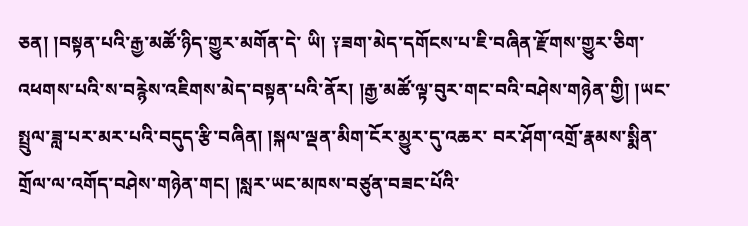ཅན། །བསྟན་པའི་རྒྱ་མཚོ་ཉིད་གྱུར་མགོན་དེ་ ཡི། ༑ཟག་མེད་དགོངས་པ་ཇི་བཞིན་རྫོགས་གྱུར་ཅིག་འཕགས་པའི་ས་བརྙེས་འཇིགས་མེད་བསྟན་པའི་ནོར། །རྒྱ་མཚོ་ལྟ་བུར་གང་བའི་བཤེས་གཉེན་གྱི། །ཡང་སྤྲུལ་ཟླ་པར་མར་པའི་བདུད་རྩི་བཞིན། །སྐལ་ལྡན་མིག་ངོར་མྱུར་དུ་འཆར་ བར་ཤོག་འགྲོ་རྣམས་སྨིན་གྲོལ་ལ་འགོད་བཤེས་གཉེན་གང། །སླར་ཡང་མཁས་བཙུན་བཟང་པོའི་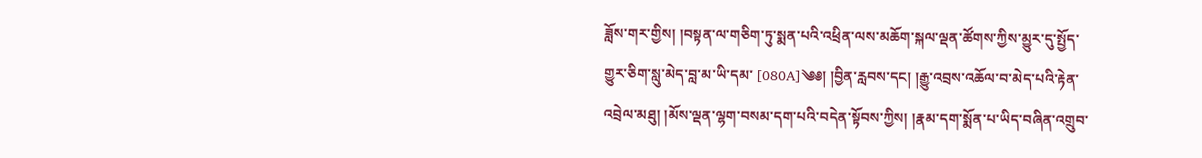ཟློས་གར་གྱིས། །བསྟན་ལ་གཅིག་ཏུ་སྨན་པའི་འཕྲིན་ལས་མཆོག་སྐལ་ལྡན་ཚོགས་ཀྱིས་མྱུར་དུ་སྤྱོད་གྱུར་ཅིག་སླུ་མེད་བླ་མ་ཡི་དམ་ [080A]༄༅། །བྱིན་རླབས་དང། །རྒྱུ་འབྲས་འཆོལ་བ་མེད་པའི་རྟེན་འབྲེལ་མཐུ། །མོས་ལྡན་ལྷག་བསམ་དག་པའི་བདེན་སྟོབས་ཀྱིས། །རྣམ་དག་སྨོན་པ་ཡིད་བཞིན་འགྲུབ་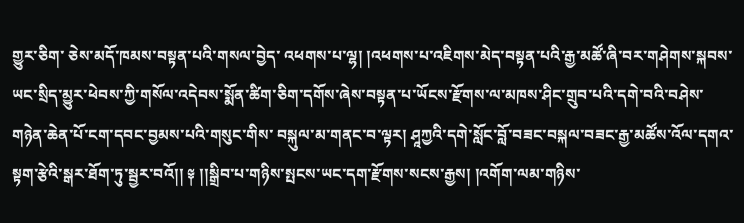གྱུར་ཅིག་ ཅེས་མདོ་ཁམས་བསྟན་པའི་གསལ་བྱེད་ འཕགས་པ་ལྷ། །འཕགས་པ་འཇིགས་མེད་བསྟན་པའི་རྒྱ་མཚོ་ཞི་བར་གཤེགས་སྐབས་ཡང་སྲིད་མྱུར་ཕེབས་ཀྱི་གསོལ་འདེབས་སྨོན་ཚིག་ཅིག་དགོས་ཞེས་བསྟན་པ་ཡོངས་རྫོགས་ལ་མཁས་ཤིང་གྲུབ་པའི་དགེ་བའི་བཤེས་གཉེན་ཆེན་པོ་ངག་དབང་བྱམས་པའི་གསུང་གིས་ བསྐུལ་མ་གནང་བ་ལྟར། ཤཱཀྱའི་དགེ་སློང་བློ་བཟང་བསྐལ་བཟང་རྒྱ་མཚོས་འོལ་དགའ་སྟག་རྩེའི་སྒར་ཐོག་ཏུ་སྦྱར་བའོ།། ༈ །།སྒྲིབ་པ་གཉིས་སྤངས་ཡང་དག་རྫོགས་སངས་རྒྱས། །འགོག་ལམ་གཉིས་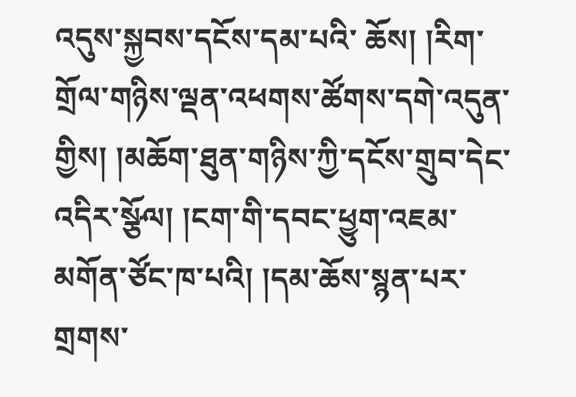འདུས་སྐྱབས་དངོས་དམ་པའི་ ཆོས། །རིག་གྲོལ་གཉིས་ལྡན་འཕགས་ཚོགས་དགེ་འདུན་གྱིས། །མཆོག་ཐུན་གཉིས་ཀྱི་དངོས་གྲུབ་དེང་འདིར་སྩོལ། །ངག་གི་དབང་ཕྱུག་འཇམ་མགོན་ཙོང་ཁ་པའི། །དམ་ཆོས་སྙན་པར་གྲགས་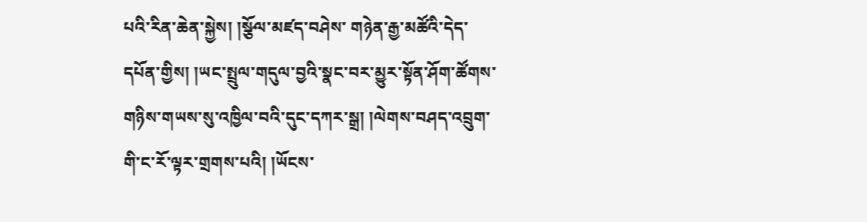པའི་རིན་ཆེན་སྐྱེས། །སྩོལ་མཛད་བཤེས་ གཉེན་རྒྱ་མཚོའི་དེད་དཔོན་གྱིས། །ཡང་སྤྲུལ་གདུལ་བྱའི་སྣང་བར་མྱུར་སྟོན་ཤོག་ཚོགས་གཉིས་གཡས་སུ་འཁྱིལ་བའི་དུང་དཀར་སྒྲ། །ལེགས་བཤད་འབྲུག་གི་ང་རོ་ལྟར་གྲགས་པའི། །ཡོངས་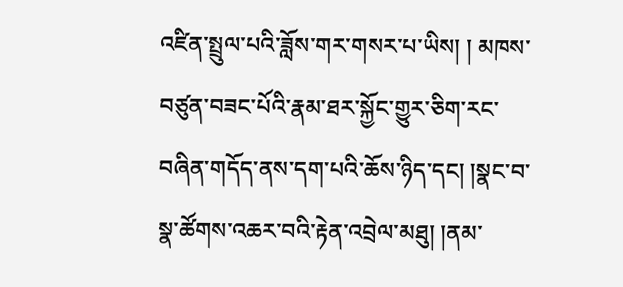འཛིན་སྤྲུལ་པའི་ཟློས་གར་གསར་པ་ཡིས། ། མཁས་བཙུན་བཟང་པོའི་རྣམ་ཐར་སྐྱོང་གྱུར་ཅིག་རང་བཞིན་གདོད་ནས་དག་པའི་ཆོས་ཉིད་དང། །སྣང་བ་སྣ་ཚོགས་འཆར་བའི་རྟེན་འབྲེལ་མཐུ། །ནམ་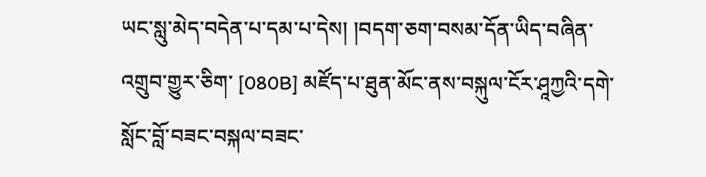ཡང་སླུ་མེད་བདེན་པ་དམ་པ་དེས། །བདག་ཅག་བསམ་དོན་ཡིད་བཞིན་འགྲུབ་གྱུར་ཅིག་ [080B] མཛོད་པ་ཐུན་མོང་ནས་བསྐུལ་ངོར་ཤཱཀྱའི་དགེ་སློང་བློ་བཟང་བསྐལ་བཟང་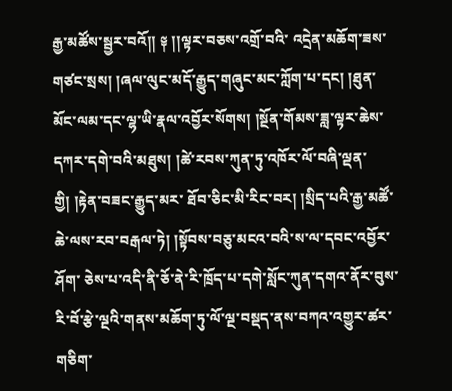རྒྱ་མཚོས་སྦྱར་བའོ།། ༈ །།ལྟར་བཅས་འགྲོ་བའི་ འདྲེན་མཆོག་ཟས་གཙང་སྲས། །ཞལ་ལུང་མདོ་རྒྱུད་གཞུང་མང་ཀློག་པ་དང། །ཐུན་མོང་ལམ་དང་ལྷ་ཡི་རྣལ་འབྱོར་སོགས། །སྔོན་གོམས་ཟླ་ལྟར་ཆེས་དཀར་དགེ་བའི་མཐུས། །ཚེ་རབས་ཀུན་ཏུ་འཁོར་ལོ་བཞི་ལྡན་གྱི། །རྟེན་བཟང་རྒྱུད་མར་ ཐོབ་ཅིང་མི་རིང་བར། །སྲིད་པའི་རྒྱ་མཚོ་ཆེ་ལས་རབ་བརྒལ་ཏེ། །སྟོབས་བཅུ་མངའ་བའི་ས་ལ་དབང་འབྱོར་ཤོག་ ཅེས་པ་འདི་ནི་ཅོ་ནེ་རི་ཁྲོད་པ་དགེ་སློང་ཀུན་དགའ་ནོར་བུས་རི་བོ་རྩེ་ལྔའི་གནས་མཆོག་ཏུ་ལོ་ལྔ་བསྡད་ནས་བཀའ་འགྱུར་ཚར་གཅིག་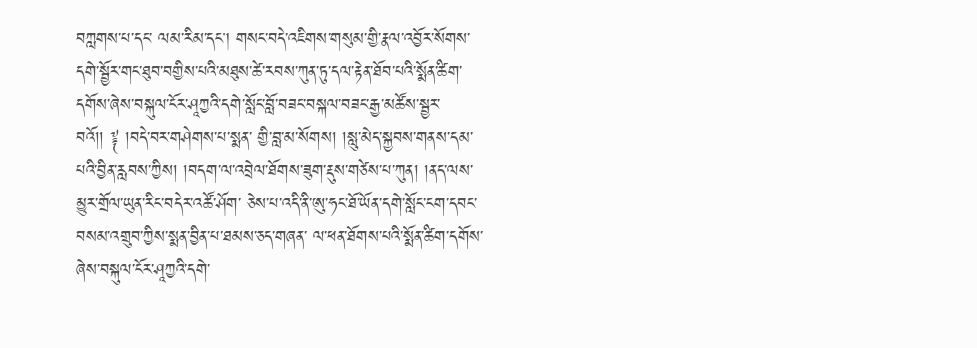བཀླགས་པ་དང་ ལམ་རིམ་དང། གསང་བདེ་འཇིགས་གསུམ་གྱི་རྣལ་འབྱོར་སོགས་དགེ་སྦྱོར་གང་ཐུབ་བགྱིས་པའི་མཐུས་ཚེ་རབས་ཀུན་ཏུ་དལ་རྟེན་ཐོབ་པའི་སྨོན་ཚིག་དགོས་ཞེས་བསྐུལ་ངོར་ཤཱཀྱའི་དགེ་སློང་བློ་བཟང་བསྐལ་བཟང་རྒྱ་མཚོས་སྦྱར་བའོ།། ༈ །བདེ་བར་གཤེགས་པ་སྨན་ གྱི་བླ་མ་སོགས། །སླུ་མེད་སྐྱབས་གནས་དམ་པའི་བྱིན་རླབས་ཀྱིས། །བདག་ལ་འབྲེལ་ཐོགས་ཟུག་རྡུས་གཙེས་པ་ཀུན། །ནད་ལས་མྱུར་གྲོལ་ཡུན་རིང་བདེར་འཚོ་ཤོག་ ཅེས་པ་འདི་ནི་ཨུ་ཧང་ཐོ་ཡོན་དགེ་སློང་ངག་དབང་བསམ་འགྲུབ་ཀྱིས་སྨན་བྱིན་པ་ཐམས་ཅད་གཞན་ ལ་ཕན་ཐོགས་པའི་སྨོན་ཚིག་དགོས་ཞེས་བསྐུལ་ངོར་ཤཱཀྱའི་དགེ་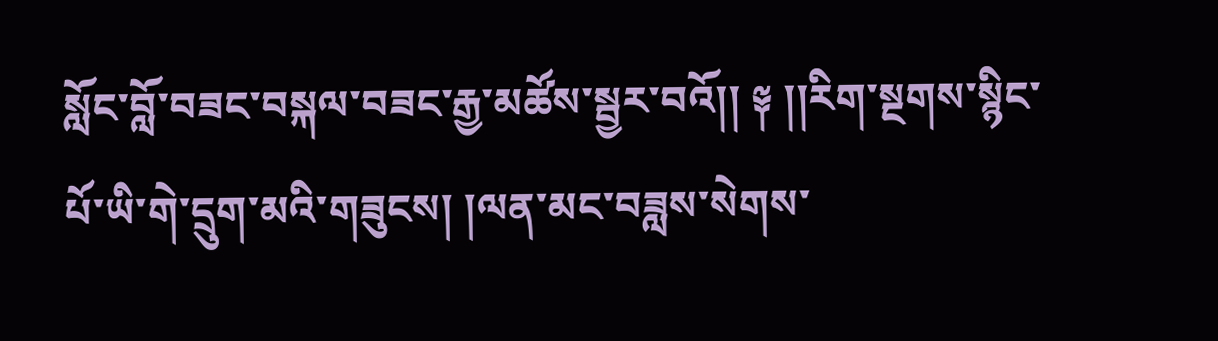སློང་བློ་བཟང་བསྐལ་བཟང་རྒྱ་མཚོས་སྦྱར་བའོ།། ༈ །།རིག་སྔགས་སྙིང་པོ་ཡི་གེ་དྲུག་མའི་གཟུངས། །ལན་མང་བཟླས་སེགས་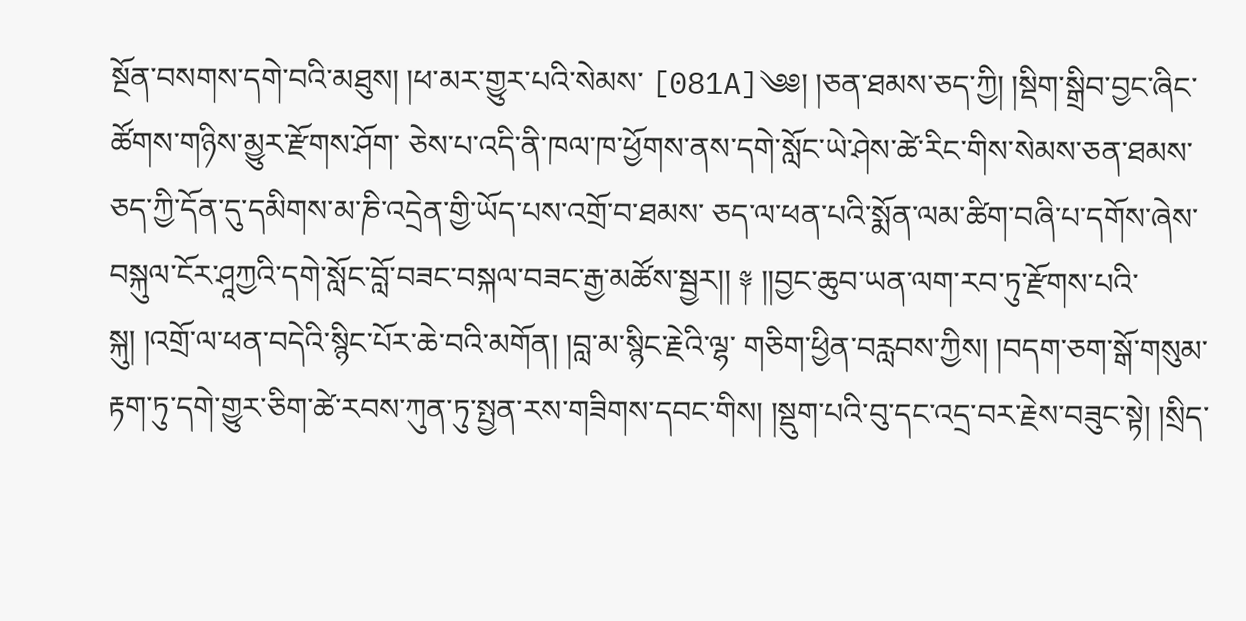སྔོན་བསགས་དགེ་བའི་མཐུས། །ཕ་མར་གྱུར་པའི་སེམས་ [081A]༄༅། །ཅན་ཐམས་ཅད་ཀྱི། །སྡིག་སྒྲིབ་བྱང་ཞིང་ཚོགས་གཉིས་མྱུར་རྫོགས་ཤོག་ ཅེས་པ་འདི་ནི་ཁལ་ཁ་ཕྱོགས་ནས་དགེ་སློང་ཡེ་ཤེས་ཚེ་རིང་གིས་སེམས་ཅན་ཐམས་ཅད་ཀྱི་དོན་དུ་དམིགས་མ་ཎི་འདྲེན་གྱི་ཡོད་པས་འགྲོ་བ་ཐམས་ ཅད་ལ་ཕན་པའི་སྨོན་ལམ་ཚིག་བཞི་པ་དགོས་ཞེས་བསྐུལ་ངོར་ཤཱཀྱའི་དགེ་སློང་བློ་བཟང་བསྐལ་བཟང་རྒྱ་མཚོས་སྦྱར།། ༈ །།བྱང་ཆུབ་ཡན་ལག་རབ་ཏུ་རྫོགས་པའི་སྐུ། །འགྲོ་ལ་ཕན་བདེའི་སྙིང་པོར་ཆེ་བའི་མགོན། །བླ་མ་སྙིང་རྗེའི་ལྷ་ གཅིག་ཕྱིན་བརླབས་ཀྱིས། །བདག་ཅག་སྒོ་གསུམ་རྟག་ཏུ་དགེ་གྱུར་ཅིག་ཚེ་རབས་ཀུན་ཏུ་སྤྱན་རས་གཟིགས་དབང་གིས། །སྡུག་པའི་བུ་དང་འདྲ་བར་རྗེས་བཟུང་སྟེ། །སྲིད་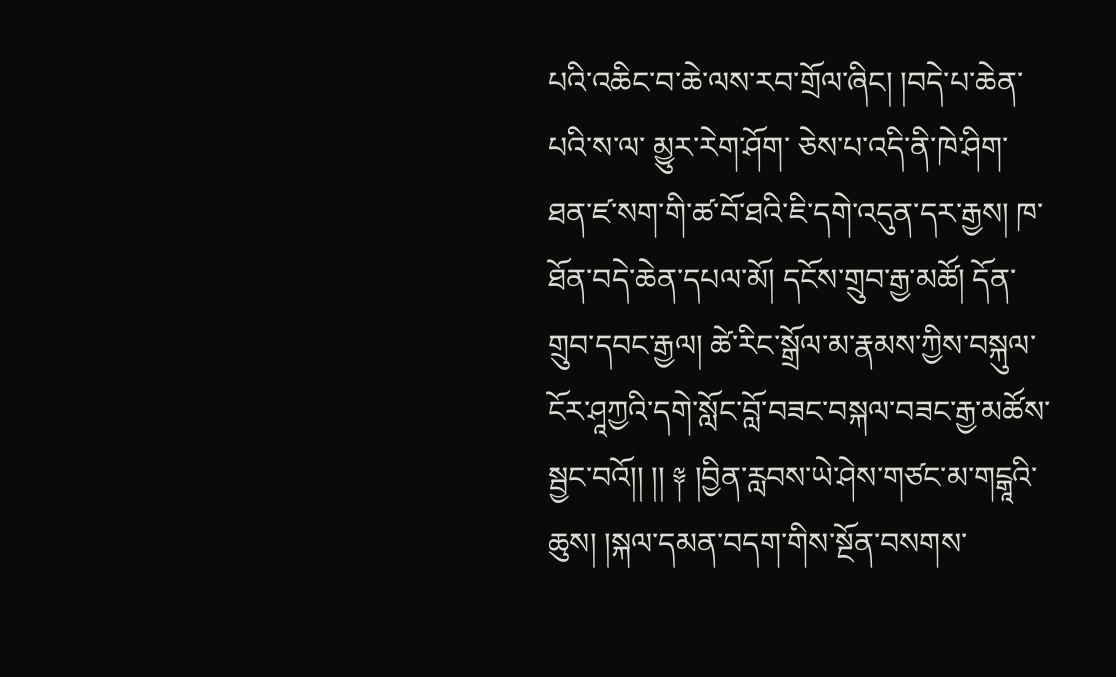པའི་འཆིང་བ་ཆེ་ལས་རབ་གྲོལ་ཞིང། །བདེ་པ་ཆེན་པའི་ས་ལ་ མྱུར་རེག་ཤོག་ ཅེས་པ་འདི་ནི་ཁེ་ཤིག་ཐན་ཛ་སག་གི་ཚ་བོ་ཐའི་ཇི་དགེ་འདུན་དར་རྒྱས། ཁ་ཐོན་བདེ་ཆེན་དཔལ་མོ། དངོས་གྲུབ་རྒྱ་མཚོ། དོན་གྲུབ་དབང་རྒྱལ། ཚེ་རིང་སྒྲོལ་མ་རྣམས་ཀྱིས་བསྐུལ་ངོར་ཤཱཀྱའི་དགེ་སློང་བློ་བཟང་བསྐལ་བཟང་རྒྱ་མཚོས་སྦྱང་བའོ།། །། ༈ །བྱིན་རླབས་ཡེ་ཤེས་གཙང་མ་གངྒཱའི་ཆུས། །སྐལ་དམན་བདག་གིས་སྔོན་བསགས་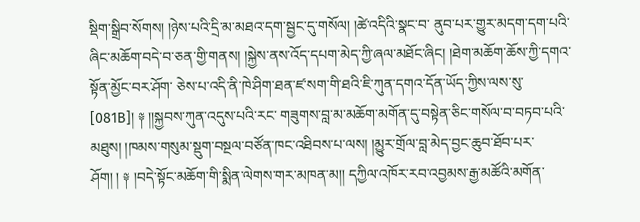སྡིག་སྒྲིབ་སོགས། །ཉེས་པའི་དྲི་མ་མཐའ་དག་སྦྱང་དུ་གསོལ། །ཚེ་འདིའི་སྣང་བ་ ནུབ་པར་གྱུར་མདག་དག་པའི་ཞིང་མཆོག་བདེ་བ་ཅན་གྱི་གནས། །སྐྱེས་ནས་འོད་དཔག་མེད་ཀྱི་ཞལ་མཐོང་ཞིང། །ཐེག་མཆོག་ཆོས་ཀྱི་དགའ་སྟོན་མྱོང་བར་ཤོག་ ཅེས་པ་འདི་ནི་ཁེ་ཤིག་ཐན་ཛ་སག་གི་ཐའི་ཇི་ཀུན་དགའ་དོན་ཡོད་ཀྱིས་ལས་སུ་ [081B]། ༈ །།སྐྱབས་ཀུན་འདུས་པའི་རང་ གཟུགས་བླ་མ་མཆོག་མགོན་དུ་བསྟེན་ཅིང་གསོལ་བ་བཏབ་པའི་མཐུས། །ཁམས་གསུམ་སྡུག་བསྔལ་བཙོན་ཁང་འཐིབས་པ་ལས། །མྱུར་གྲོལ་བླ་མེད་བྱང་ཆུབ་ཐོབ་པར་ཤོག། ། ༈ །བདེ་སྟོང་མཆོག་གི་སྨིན་ལེགས་གར་མཁན་མ།། དཀྱིལ་འཁོར་རབ་འབྱམས་རྒྱ་མཚོའི་མགོན་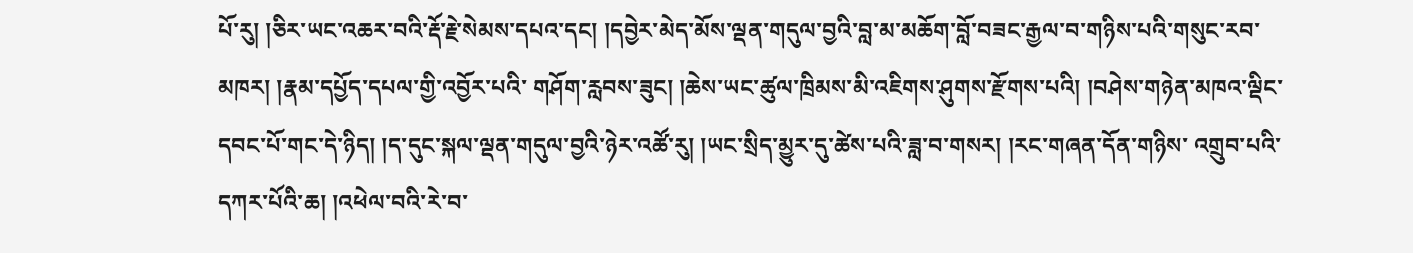པོ་རུ། །ཅིར་ཡང་འཆར་བའི་རྡོ་རྗེ་སེམས་དཔའ་དང། །དབྱེར་མེད་མོས་ལྡན་གདུལ་བྱའི་བླ་མ་མཆོག་བློ་བཟང་རྒྱལ་བ་གཉིས་པའི་གསུང་རབ་མཁར། །རྣམ་དཔྱོད་དཔལ་གྱི་འབྱོར་པའི་ གཤོག་རླབས་ཟུང། །ཆེས་ཡང་ཚུལ་ཁྲིམས་མི་འཇིགས་ཤུགས་རྫོགས་པའི། །བཤེས་གཉེན་མཁའ་ལྡིང་དབང་པོ་གང་དེ་ཉིད། །ད་དུང་སྐལ་ལྡན་གདུལ་བྱའི་ཉེར་འཚོ་རུ། །ཡང་སྲིད་མྱུར་དུ་ཚེས་པའི་ཟླ་བ་གསར། །རང་གཞན་དོན་གཉིས་ འགྲུབ་པའི་དཀར་པོའི་ཆ། །འཕེལ་བའི་རེ་བ་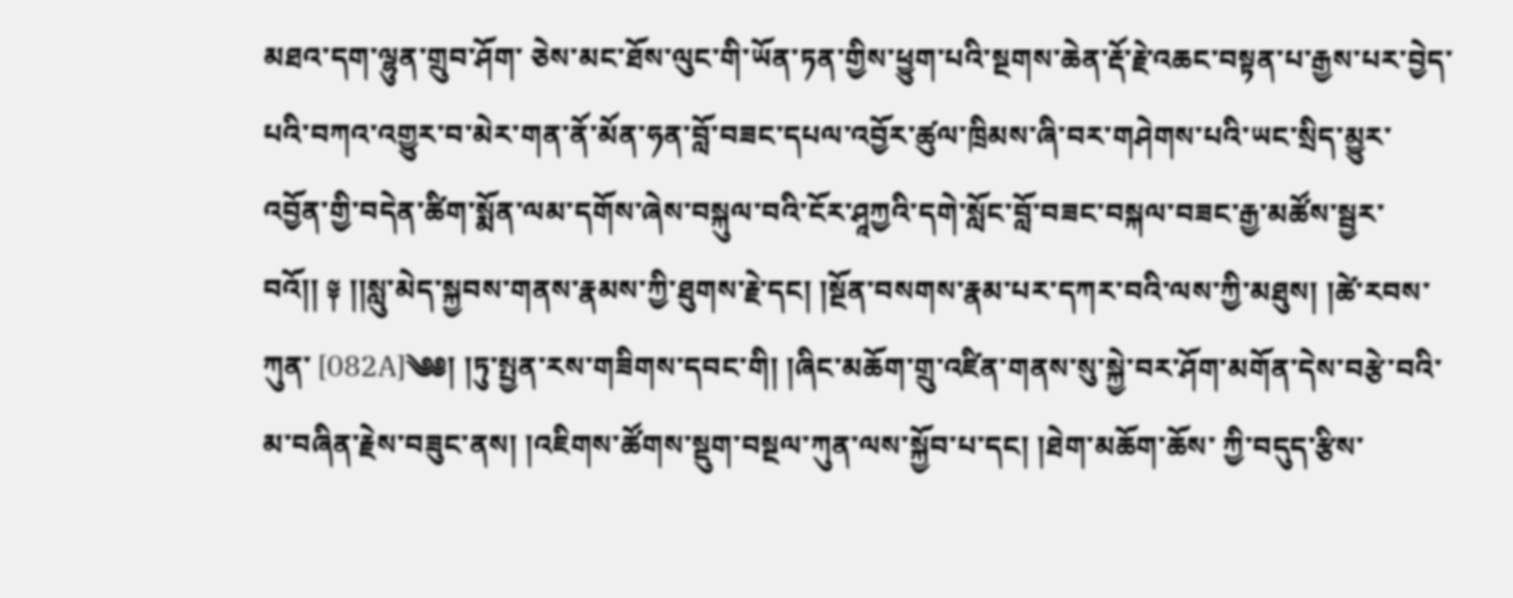མཐའ་དག་ལྷུན་གྲུབ་ཤོག་ ཅེས་མང་ཐོས་ལུང་གི་ཡོན་ཏན་གྱིས་ཕྱུག་པའི་སྔགས་ཆེན་རྡོ་རྗེ་འཆང་བསྟན་པ་རྒྱས་པར་བྱེད་པའི་བཀའ་འགྱུར་བ་མེར་གན་ནོ་མོན་ཧན་བློ་བཟང་དཔལ་འབྱོར་ཚུལ་ཁྲིམས་ཞི་བར་གཤེགས་པའི་ཡང་སྲིད་མྱུར་ འབྱོན་གྱི་བདེན་ཚིག་སྨོན་ལམ་དགོས་ཞེས་བསྐུལ་བའི་ངོར་ཤཱཀྱའི་དགེ་སློང་བློ་བཟང་བསྐལ་བཟང་རྒྱ་མཚོས་སྦྱར་བའོ།། ༈ །།སླུ་མེད་སྐྱབས་གནས་རྣམས་ཀྱི་ཐུགས་རྗེ་དང། །སྔོན་བསགས་རྣམ་པར་དཀར་བའི་ལས་ཀྱི་མཐུས། །ཚེ་རབས་ཀུན་ [082A]༄༅། །ཏུ་སྤྱན་རས་གཟིགས་དབང་གི། །ཞིང་མཆོག་གྲུ་འཛིན་གནས་སུ་སྐྱེ་བར་ཤོག་མགོན་དེས་བརྩེ་བའི་མ་བཞིན་རྗེས་བཟུང་ནས། །འཇིགས་ཚོགས་སྡུག་བསྔལ་ཀུན་ལས་སྐྱོབ་པ་དང། །ཐེག་མཆོག་ཆོས་ ཀྱི་བདུད་རྩིས་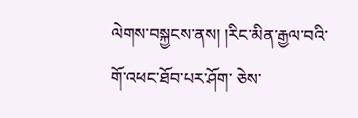ལེགས་བསྐྱངས་ནས། །རིང་མིན་རྒྱལ་བའི་གོ་འཕང་ཐོབ་པར་ཤོག་ ཅེས་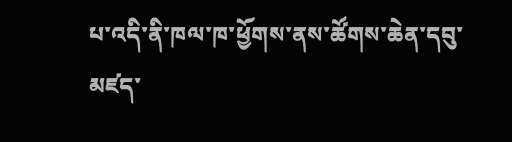པ་འདི་ནི་ཁལ་ཁ་ཕྱོགས་ནས་ཚོགས་ཆེན་དབུ་མཛད་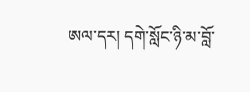ཨལ་དར། དགེ་སློང་ཉི་མ་བློ་